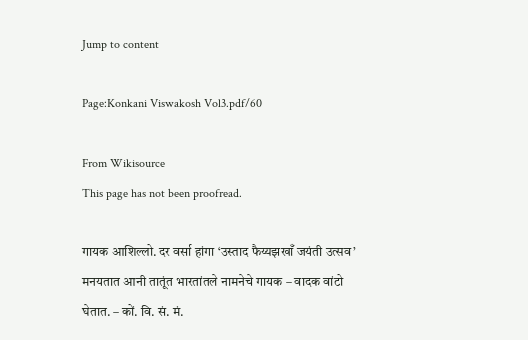Jump to content

Page:Konkani Viswakosh Vol3.pdf/60

From Wikisource
This page has not been proofread.

गायक आशिल्लो. दर वर्सा हांगा ‘उस्ताद फैय्यझखाँ जयंती उत्सव’ मनयतात आनी तातूंत भारतांतले नामनेचे गायक – वादक वांटो घेतात. – कों. वि. सं. मं.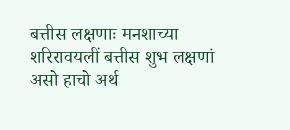बत्तीस लक्षणाः मनशाच्या शरिरावयलीं बत्तीस शुभ लक्षणां असो हाचो अर्थ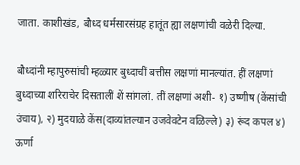जाता. काशीखंड, बौध्द धर्मसारसंग्रह हातूंत ह्या लक्षणांची वळेरी दिल्या.

बौध्दांनी म्हापुरुसांची म्हळ्यार बुध्दाचीं बत्तीस लक्षणां मानल्यांत. हीं लक्षणां बुध्दाच्या शरिराचेर दिसतालीं शें सांगलां. तीं लक्षणां अशी- १) उष्णीष (केंसांची उंचाय), २) मुदयाळे केंस(दाव्यांतल्यान उजवेवटेन वळिल्ले) ३) रूंद कपल ४) ऊर्णा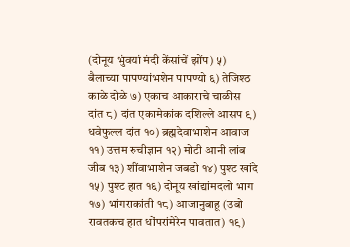(दोनूय भुंवयां मंदी केंसांचें झोंप) ५) बैलाच्या पापण्यांभशेन पापण्यो ६) तेजिश्ठ काळे दोळे ७) एकाच आकाराचे चाळीस दांत ८) दांत एकामेकांक दशिल्ले आसप ९) धवेफुल्ल दांत १०) ब्रह्मदेवाभाशेन आवाज ११) उत्तम रुचीज्ञान १२) मोटी आनी लांब जीब १३) शींवाभाशेन जबडो १४) पुश्ट खांदे १५) पुश्ट हात १६) दोनूय खांद्यांमदलो भाग १७) भांगराकांती १८) आजानुबाहू (उबो रावतकच हात धोंपरांमेरेन पावतात) १९)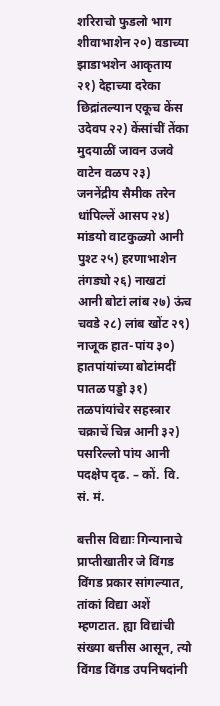शरिराचो फुडलो भाग शीवाभाशेन २०) वडाच्या झाडाभशेन आकृताय २१) देहाच्या दरेका छिद्रांतल्यान एकूच केंस उदेवप २२) केंसांचीं तेंका मुदयाळीं जावन उजवे वाटेन वळप २३) जननेंद्रीय सैमीक तरेन धांपिल्लें आसप २४) मांडयो वाटकुळ्यो आनी पुश्ट २५) हरणाभाशेन तंगड्यो २६) नाखटां आनी बोटां लांब २७) ऊंच चवडे २८) लांब खोंट २९) नाजूक हात-पांय ३०) हातपांयांच्या बोटांमदीं पातळ पड्डो ३१) तळपांयांचेर सहस्त्रार चक्राचें चिन्न आनी ३२) पसरिल्लो पांय आनी पदक्षेप दृढ. – कों. वि. सं. मं.

बत्तीस विद्याः गिन्यानाचे प्राप्तीखातीर जे विंगड विंगड प्रकार सांगल्यात, तांकां विद्या अशें म्हणटात. ह्या विद्यांची संख्या बत्तीस आसून, त्यो विंगड विंगड उपनिषदांनी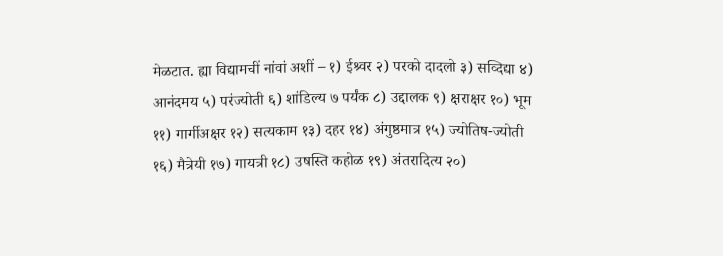मेळटात. ह्या विद्यामचीं नांवां अशीं – १) ईश्र्वर २) परको दादलो ३) सव्दिद्या ४) आनंदमय ५) परंज्योती ६) शांडिल्य ७ पर्यंक ८) उद्दालक ९) क्षराक्षर १०) भूम ११) गार्गीअक्षर १२) सत्यकाम १३) दहर १४) अंगुष्ठमात्र १५) ज्योतिष-ज्योती १६) मैत्रेयी १७) गायत्री १८) उषस्ति कहोळ १९) अंतरादित्य २०)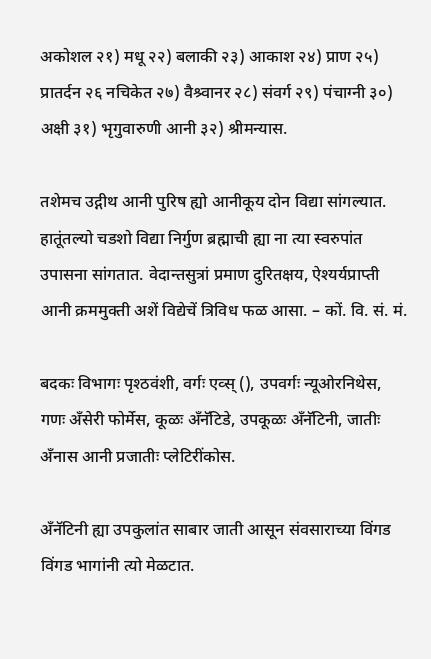अकोशल २१) मधू २२) बलाकी २३) आकाश २४) प्राण २५) प्रातर्दन २६ नचिकेत २७) वैश्र्वानर २८) संवर्ग २९) पंचाग्नी ३०) अक्षी ३१) भृगुवारुणी आनी ३२) श्रीमन्यास.

तशेमच उद्गीथ आनी पुरिष ह्यो आनीकूय दोन विद्या सांगल्यात. हातूंतल्यो चडशो विद्या निर्गुण ब्रह्माची ह्या ना त्या स्वरुपांत उपासना सांगतात. वेदान्तसुत्रां प्रमाण दुरितक्षय, ऐश्यर्यप्राप्ती आनी क्रममुक्ती अशें विद्येचें त्रिविध फळ आसा. – कों. वि. सं. मं.

बदकः विभागः पृश्ठवंशी, वर्गः एव्स् (), उपवर्गः न्यूओरनिथेस, गणः अँसेरी फोर्मेस, कूळः अँनॅटिडे, उपकूळः अँनॅटिनी, जातीः अँनास आनी प्रजातीः प्लेटिरींकोस.

अँनॅटिनी ह्या उपकुलांत साबार जाती आसून संवसाराच्या विंगड विंगड भागांनी त्यो मेळटात.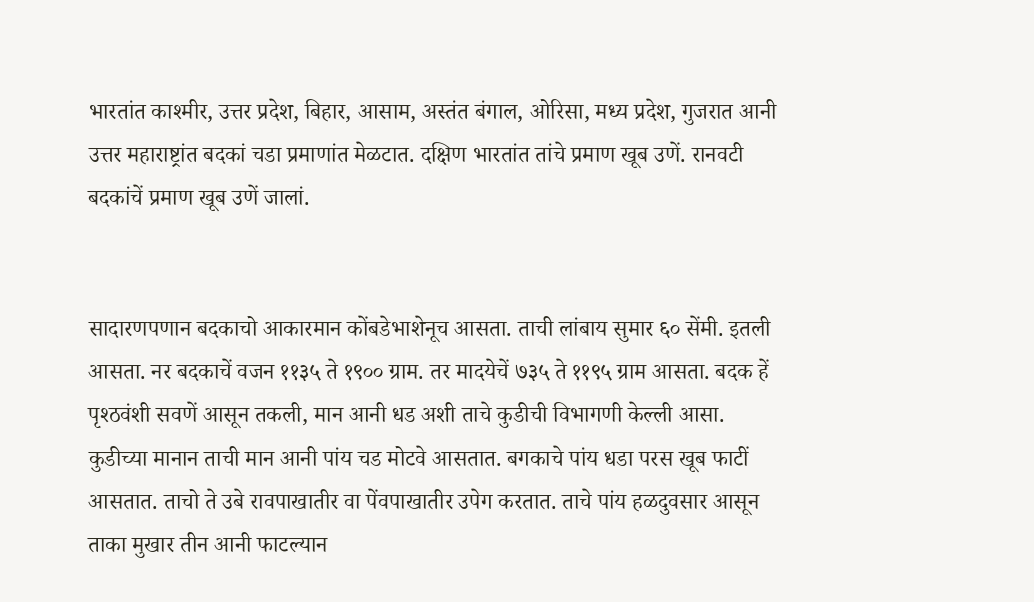भारतांत काश्मीर, उत्तर प्रदेश, बिहार, आसाम, अस्तंत बंगाल, ओरिसा, मध्य प्रदेश, गुजरात आनी उत्तर महाराष्ट्रांत बदकां चडा प्रमाणांत मेळटात. दक्षिण भारतांत तांचे प्रमाण खूब उणें. रानवटी बदकांचें प्रमाण खूब उणें जालां.


सादारणपणान बदकाचो आकारमान कोंबडेभाशेनूच आसता. ताची लांबाय सुमार ६० सेंमी. इतली आसता. नर बदकाचें वजन ११३५ ते १९०० ग्राम. तर मादयेचें ७३५ ते ११९५ ग्राम आसता. बदक हें पृश्ठवंशी सवणें आसून तकली, मान आनी धड अशी ताचे कुडीची विभागणी केल्ली आसा. कुडीच्या मानान ताची मान आनी पांय चड मोटवे आसतात. बगकाचे पांय धडा परस खूब फाटीं आसतात. ताचो ते उबे रावपाखातीर वा पेंवपाखातीर उपेग करतात. ताचे पांय हळदुवसार आसून ताका मुखार तीन आनी फाटल्यान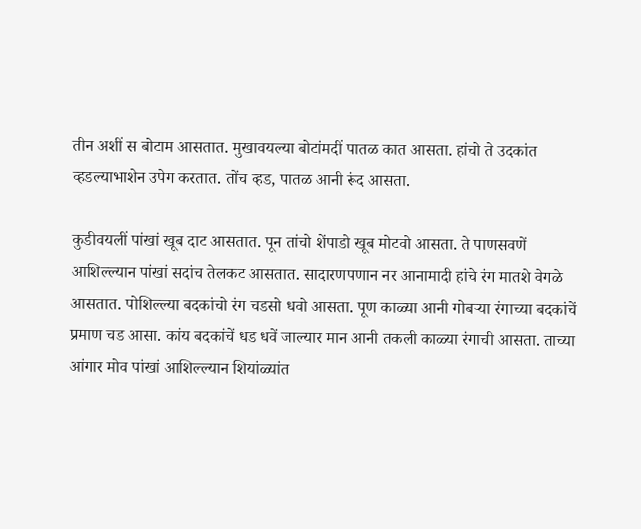तीन अशीं स बोटाम आसतात. मुखावयल्या बोटांमदीं पातळ कात आसता. हांचो ते उदकांत व्हडल्याभाशेन उपेग करतात. तोंच व्हड, पातळ आनी रूंद आसता.

कुडीवयलीं पांखां खूब दाट आसतात. पून तांचो शेंपाडो खूब मोटवो आसता. ते पाणसवणें आशिल्ल्यान पांखां सदांच तेलकट आसतात. सादारणपणान नर आनामादी हांचे रंग मातशे वेगळे आसतात. पोशिल्ल्या बदकांचो रंग चडसो धवो आसता. पूण काळ्या आनी गोबऱ्या रंगाच्या बदकांचें प्रमाण चड आसा. कांय बदकांचें धड धवें जाल्यार मान आनी तकली काळ्या रंगाची आसता. ताच्या आंगार मोव पांखां आशिल्ल्यान शियांळ्यांत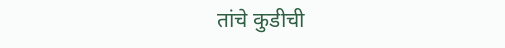तांचे कुडीची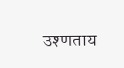उश्णताय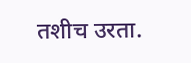तशीच उरता.